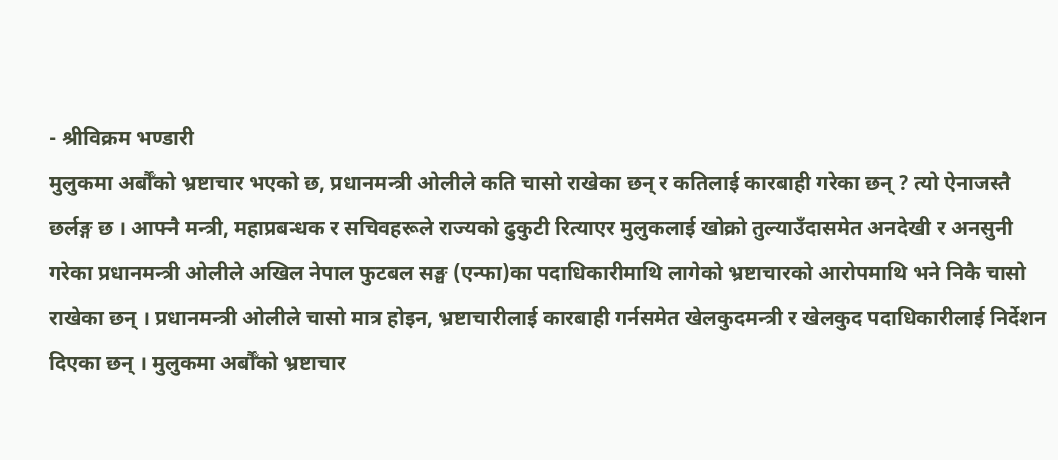- श्रीविक्रम भण्डारी
मुलुकमा अर्बौँको भ्रष्टाचार भएको छ, प्रधानमन्त्री ओलीले कति चासो राखेका छन् र कतिलाई कारबाही गरेका छन् ? त्यो ऐनाजस्तै छर्लङ्ग छ । आफ्नै मन्त्री, महाप्रबन्धक र सचिवहरूले राज्यको ढुकुटी रित्याएर मुलुकलाई खोक्रो तुल्याउँदासमेत अनदेखी र अनसुनी गरेका प्रधानमन्त्री ओलीले अखिल नेपाल फुटबल सङ्घ (एन्फा)का पदाधिकारीमाथि लागेको भ्रष्टाचारको आरोपमाथि भने निकै चासो राखेका छन् । प्रधानमन्त्री ओलीले चासो मात्र होइन, भ्रष्टाचारीलाई कारबाही गर्नसमेत खेलकुदमन्त्री र खेलकुद पदाधिकारीलाई निर्देशन दिएका छन् । मुलुकमा अर्बौँको भ्रष्टाचार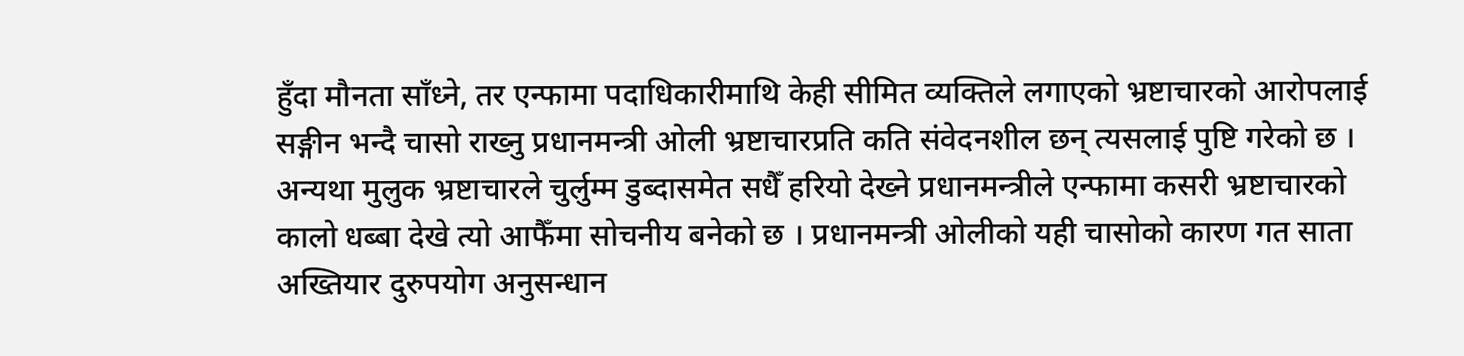हुँदा मौनता साँध्ने, तर एन्फामा पदाधिकारीमाथि केही सीमित व्यक्तिले लगाएको भ्रष्टाचारको आरोपलाई सङ्गीन भन्दै चासो राख्नु प्रधानमन्त्री ओली भ्रष्टाचारप्रति कति संवेदनशील छन् त्यसलाई पुष्टि गरेको छ । अन्यथा मुलुक भ्रष्टाचारले चुर्लुम्म डुब्दासमेत सधैँ हरियो देख्ने प्रधानमन्त्रीले एन्फामा कसरी भ्रष्टाचारको कालो धब्बा देखे त्यो आफैँमा सोचनीय बनेको छ । प्रधानमन्त्री ओलीको यही चासोको कारण गत साता अख्तियार दुरुपयोग अनुसन्धान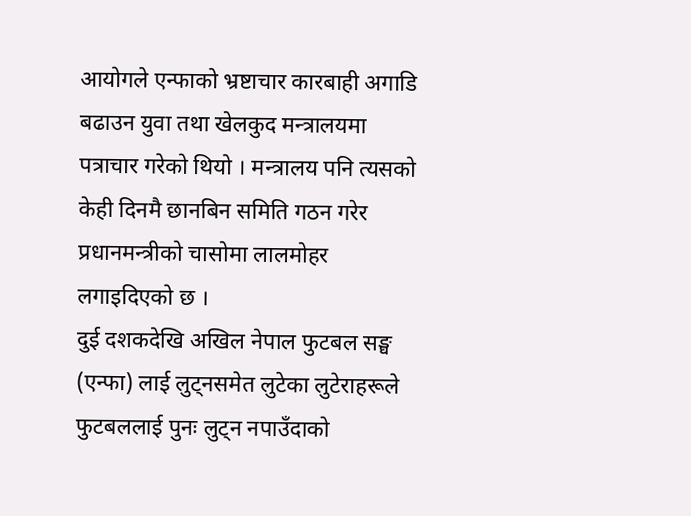आयोगले एन्फाको भ्रष्टाचार कारबाही अगाडि बढाउन युवा तथा खेलकुद मन्त्रालयमा पत्राचार गरेको थियो । मन्त्रालय पनि त्यसको केही दिनमै छानबिन समिति गठन गरेर प्रधानमन्त्रीको चासोमा लालमोहर लगाइदिएको छ ।
दुई दशकदेखि अखिल नेपाल फुटबल सङ्घ (एन्फा) लाई लुट्नसमेत लुटेका लुटेराहरूले फुटबललाई पुनः लुट्न नपाउँदाको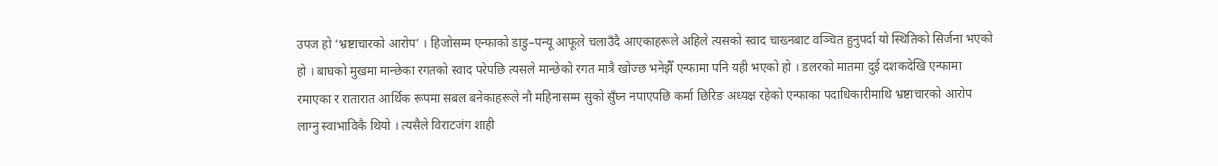उपज हो ‘भ्रष्टाचारको आरोप’ । हिजोसम्म एन्फाको डाडु–पन्यू आफूले चलाउँदै आएकाहरूले अहिले त्यसको स्वाद चाख्नबाट वञ्चित हुनुपर्दा यो स्थितिको सिर्जना भएको हो । बाघको मुखमा मान्छेका रगतको स्वाद परेपछि त्यसले मान्छेको रगत मात्रै खोज्छ भनेझैँ एन्फामा पनि यही भएको हो । डलरको मातमा दुई दशकदेखि एन्फामा रमाएका र रातारात आर्थिक रूपमा सबल बनेकाहरूले नौ महिनासम्म सुको सुँघ्न नपाएपछि कर्मा छिरिङ अध्यक्ष रहेको एन्फाका पदाधिकारीमाथि भ्रष्टाचारको आरोप लाग्नु स्वाभाविकै थियो । त्यसैले विराटजंग शाही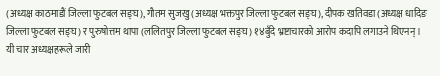(अध्यक्ष काठमाडौं जिल्ला फुटबल सङ्घ), गौतम सुजखु (अध्यक्ष भक्तपुर जिल्ला फुटबल सङ्घ), दीपक खतिवडा (अध्यक्ष धादिङ जिल्ला फुटबल सङ्घ) र पुरुषोत्तम थापा (ललितपुर जिल्ला फुटबल सङ्घ) १४बुँदे भ्रष्टाचारको आरोप कदापि लगाउने थिएनन् । यी चार अध्यक्षहरूले जारी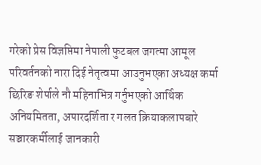गरेको प्रेस विज्ञप्तिमा नेपाली फुटबल जगत्मा आमूल परिवर्तनको नारा दिई नेतृत्वमा आउनुभएका अध्यक्ष कर्मा छिरिङ शेर्पाले नौ महिनाभित्र गर्नुभएको आर्थिक अनियमितता, अपारदर्शिता र गलत क्रियाकलापबारे सञ्चारकर्मीलाई जानकारी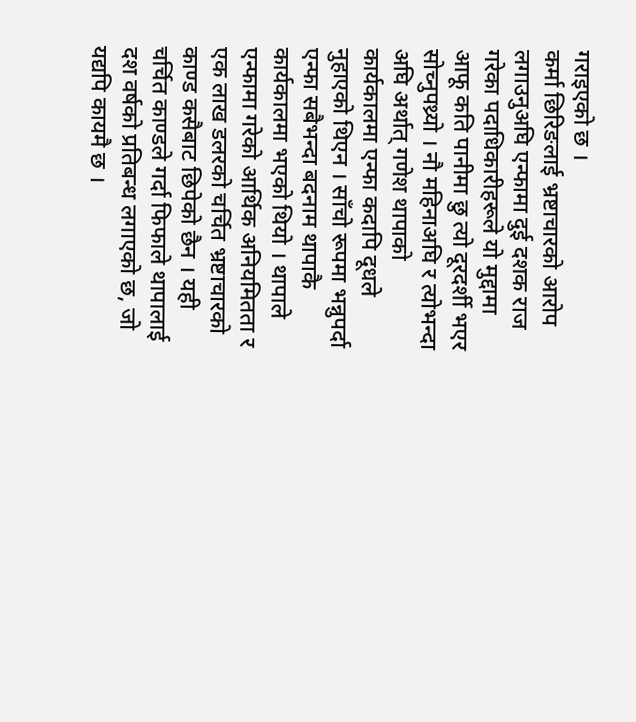गराइएको छ ।
कर्मा छिरिङलाई भ्रष्टाचारको आरोप लगाउनुअघि एन्फामा दुई दशक राज गरेका पदाधिकारीहरूले यो मुद्दामा आफू कति पानीमा छु त्यो दूरदर्शी भएर सोच्नुपथ्र्यो । नौ महिनाअघि र त्योभन्दा अघि अर्थात् गणेश थापाको कार्यकालमा एन्फा कदापि दूधले नुहाएको थिएन । साँचो रूपमा भन्नुपर्दा एन्फा सबैभन्दा बदनाम थापाकै कार्यकालमा भएको थियो । थापाले एन्फामा गरेको आर्थिक अनियमितता र एक लाख डलरको चर्चित भ्रष्टाचारको काण्ड कसैबाट छिपेको छैन । यही चर्चित काण्डले गर्दा फिफाले थापालाई दश वर्षको प्रतिबन्ध लगाएको छ, जो यद्यपि कायमै छ ।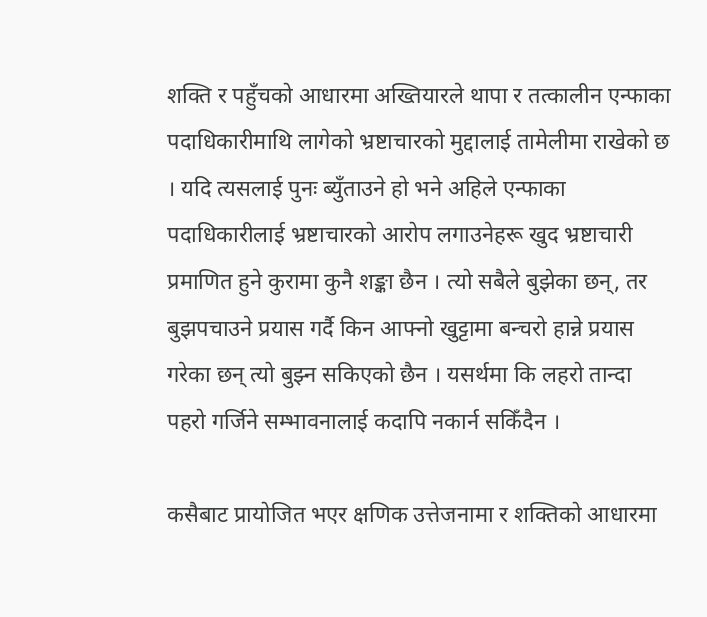शक्ति र पहुँचको आधारमा अख्तियारले थापा र तत्कालीन एन्फाका पदाधिकारीमाथि लागेको भ्रष्टाचारको मुद्दालाई तामेलीमा राखेको छ । यदि त्यसलाई पुनः ब्युँताउने हो भने अहिले एन्फाका पदाधिकारीलाई भ्रष्टाचारको आरोप लगाउनेहरू खुद भ्रष्टाचारी प्रमाणित हुने कुरामा कुनै शङ्का छैन । त्यो सबैले बुझेका छन्, तर बुझपचाउने प्रयास गर्दै किन आफ्नो खुट्टामा बन्चरो हान्ने प्रयास गरेका छन् त्यो बुझ्न सकिएको छैन । यसर्थमा कि लहरो तान्दा पहरो गर्जिने सम्भावनालाई कदापि नकार्न सकिँदैन ।

कसैबाट प्रायोजित भएर क्षणिक उत्तेजनामा र शक्तिको आधारमा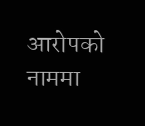आरोपको नाममा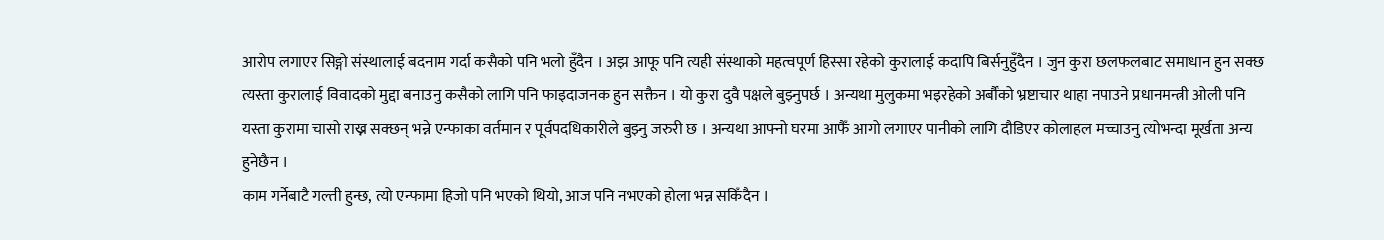आरोप लगाएर सिङ्गो संस्थालाई बदनाम गर्दा कसैको पनि भलो हुँदैन । अझ आफू पनि त्यही संस्थाको महत्वपूर्ण हिस्सा रहेको कुरालाई कदापि बिर्सनुहुँदैन । जुन कुरा छलफलबाट समाधान हुन सक्छ त्यस्ता कुरालाई विवादको मुद्दा बनाउनु कसैको लागि पनि फाइदाजनक हुन सक्तैन । यो कुरा दुवै पक्षले बुझ्नुपर्छ । अन्यथा मुलुकमा भइरहेको अर्बौँको भ्रष्टाचार थाहा नपाउने प्रधानमन्त्री ओली पनि यस्ता कुरामा चासो राख्न सक्छन् भन्ने एन्फाका वर्तमान र पूर्वपदधिकारीले बुझ्नु जरुरी छ । अन्यथा आफ्नो घरमा आफैँ आगो लगाएर पानीको लागि दौडिएर कोलाहल मच्चाउनु त्योभन्दा मूर्खता अन्य हुनेछैन ।
काम गर्नेबाटै गल्ती हुन्छ, त्यो एन्फामा हिजो पनि भएको थियो, आज पनि नभएको होला भन्न सकिँदैन ।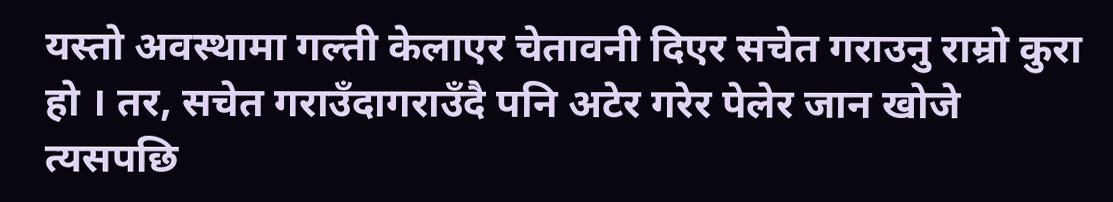यस्तो अवस्थामा गल्ती केलाएर चेतावनी दिएर सचेत गराउनु राम्रो कुरा हो । तर, सचेत गराउँदागराउँदै पनि अटेर गरेर पेलेर जान खोजे त्यसपछि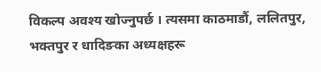विकल्प अवश्य खोज्नुपर्छ । त्यसमा काठमाडौं, ललितपुर, भक्तपुर र धादिङका अध्यक्षहरू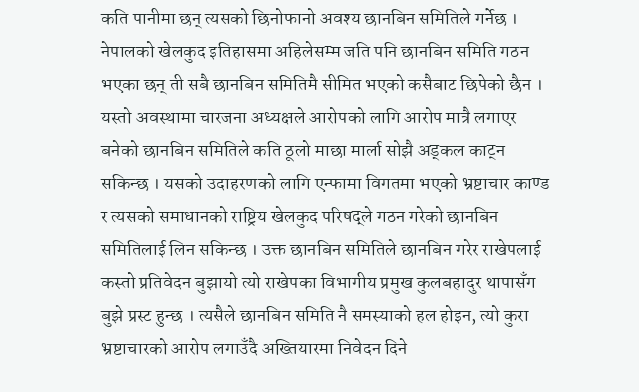कति पानीमा छन् त्यसको छिनोफानो अवश्य छानबिन समितिले गर्नेछ । नेपालको खेलकुद इतिहासमा अहिलेसम्म जति पनि छानबिन समिति गठन भएका छन् ती सबै छानबिन समितिमै सीमित भएको कसैबाट छिपेको छैन । यस्तो अवस्थामा चारजना अध्यक्षले आरोपको लागि आरोप मात्रै लगाएर बनेको छानबिन समितिले कति ठूलो माछा मार्ला सोझै अड्कल काट्न सकिन्छ । यसको उदाहरणको लागि एन्फामा विगतमा भएको भ्रष्टाचार काण्ड र त्यसको समाधानको राष्ट्रिय खेलकुद परिषद्ले गठन गरेको छानबिन समितिलाई लिन सकिन्छ । उक्त छानबिन समितिले छानबिन गरेर राखेपलाई कस्तो प्रतिवेदन बुझायो त्यो राखेपका विभागीय प्रमुख कुलबहादुर थापासँग बुझे प्रस्ट हुन्छ । त्यसैले छानबिन समिति नै समस्याको हल होइन, त्यो कुरा भ्रष्टाचारको आरोप लगाउँदै अख्तियारमा निवेदन दिने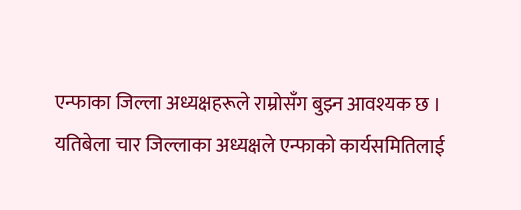एन्फाका जिल्ला अध्यक्षहरूले राम्रोसँग बुझ्न आवश्यक छ ।
यतिबेला चार जिल्लाका अध्यक्षले एन्फाको कार्यसमितिलाई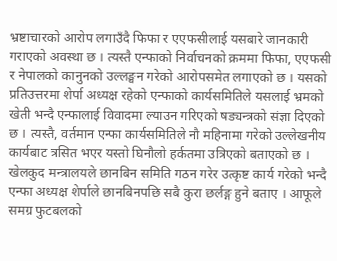भ्रष्टाचारको आरोप लगाउँदै फिफा र एएफसीलाई यसबारे जानकारी गराएको अवस्था छ । त्यस्तै एन्फाको निर्वाचनको क्रममा फिफा, एएफसी र नेपालको कानुनको उल्लङ्घन गरेको आरोपसमेत लगाएको छ । यसको प्रतिउत्तरमा शेर्पा अध्यक्ष रहेको एन्फाको कार्यसमितिले यसलाई भ्रमको खेती भन्दै एन्फालाई विवादमा ल्याउन गरिएको षड्यन्त्रको संज्ञा दिएको छ । त्यस्तै, वर्तमान एन्फा कार्यसमितिले नौ महिनामा गरेको उल्लेखनीय कार्यबाट त्रसित भएर यस्तो घिनौलो हर्कतमा उत्रिएको बताएको छ । खेलकुद मन्त्रालयले छानबिन समिति गठन गरेर उत्कृष्ट कार्य गरेको भन्दै एन्फा अध्यक्ष शेर्पाले छानबिनपछि सबै कुरा छर्लङ्ग हुने बताए । आफूले समग्र फुटबलको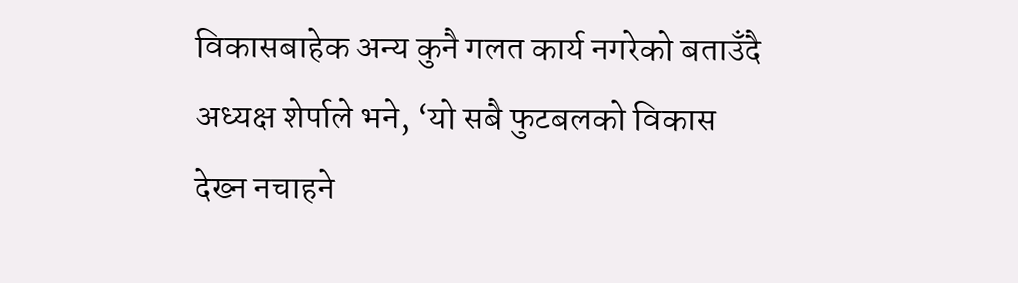विकासबाहेक अन्य कुनै गलत कार्य नगरेको बताउँदै अध्यक्ष शेर्पाले भने, ‘यो सबै फुटबलको विकास देख्न नचाहने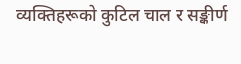व्यक्तिहरूको कुटिल चाल र सङ्कीर्ण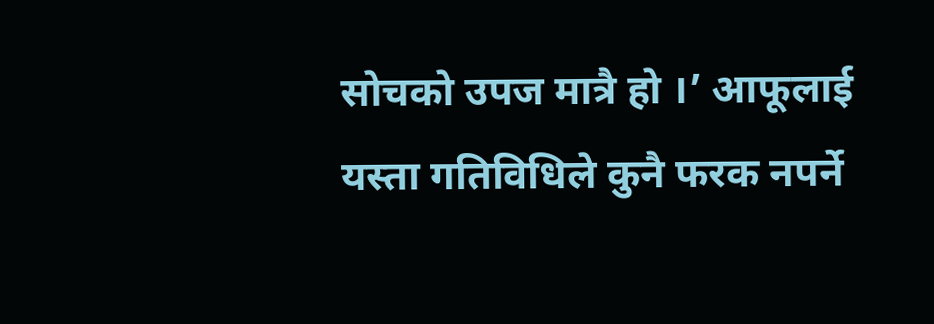सोचको उपज मात्रै हो ।’ आफूलाई यस्ता गतिविधिले कुनै फरक नपर्ने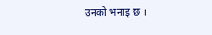उनको भनाइ छ ।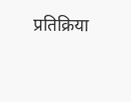प्रतिक्रिया